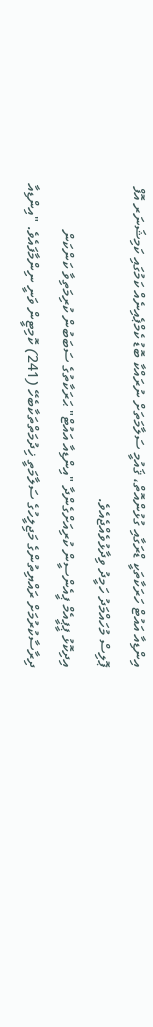އިންޑިއާ އައުޓް ހަރަކާތަކީ ޑްރަގާއި ގުޅުންއޮތް، ޤައުމީ ސަލާމަތަށް ނުރައްކާ ބޮޑު ކެމްޕެއިނެއް ކަމުގައި ކަމިޝަނަރ އޮފް ޕޮލިސް މުހައްމަދު ހަމީދު ވިދާޅުވެއްޖެއެވެ.
އިދިކޮޅު ޕީޕީއެމް ޕީއެންސީން ކުރިއަށްގެންދާ "އިންޑިއާ އައުޓް" ޙަރަކާތުގެ ސަބަބުން ކުރިމަތިވާ ކަންކަން ދިރާސާކުރުމަށް ރައްޔިތުންގެ މަޖިލީހުގެ ސަލާމަތީ ޚިދުމަތްތަކާބެހޭ (241) ކޮމިޓީން ވަނީ ނިންމާފައެވެ. "އިންޑިއާ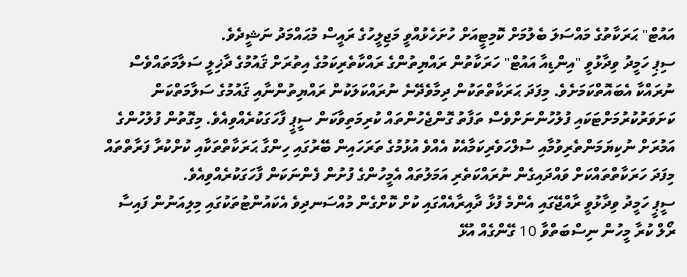އައުޓް" ޙަރަކާތުގެ މައްސަލަ ބެލުމަށް ކޮމިޓީއަށް ހުށަހެޅުއްވީ މަޖިލީހުގެ ރައީސް މުޙައްމަދު ނަޝީދެވެ.
ސިޕި ހަމީދު ވިދާޅުވީ "އިންޑިއާ އައުޓް" ހަރަކާތުން ރައްޔިތުންގެ ރައްކާތެރިކަމުގެ އިތުރަށް ޤައުމުގެ ދާޚިލީ ސަލާމަތައްވެސް ނުރައްކާ އެބައޮތްކަމަށެވެ. މިފަދަ ޙަރަކާތްތަކުން ދިމާވެދޭނެ ނުރައްކަލަކުން ރައްޔިތުންނާއި ޤައުމުގެ ސަލާމަތްކަން ކަށަވަރުކުރުމަށްޓަކައި ފުލުހުންނަށްވެސް ތަފާތު ގޮންޖެހުންތައް ކުރިމަތިވާކަން ސީޕީ ފާހަގަކުރެއްވިއެވެ. މިގޮތުން ފުލުހުންގެ އަމުރަށް ނުކިޔަމަންތެރިވުމާއި ސުލްހަވެރިކަމާއެކު އެއްވެ އުޅުމުގެ ތަރަހައިން ބޭރުގައި ހިންގާ ޙަރަކާތްތަކާއި ކުށްކުރާ ފަރާތްތައް މިފަދަ ހަރަކާތްތައްކަށް ވައްދައިގެން ނުރައްކަތެރި އަމަލުތައް އެމީހުންގެ ފުށުން ފެންނަކަން ފާހަގަކުރެއްވިއެވެ.
ސީޕީ ހަމީދު ވިދާޅުވީ ރާއްޖޭގައި އެންމެ ފުޅާ ދާއިރާއެއްގައި ކުށް ކޮށްގެން މުއްސަނދިވެ އެކައުންޓުތަކުގައި މިލިއަނުން ފައިސާ ރޯލް ކުރާ މީހުން ނިސްބަތްވާ 10 ގޭންގެއް އުޅޭ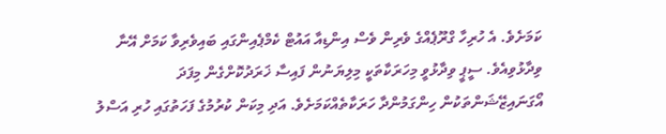ކަމަށެވެ. އެ ހުރިހާ ގްރޫޕެއްގެ ވެރިން ވެސް އިންޑިއާ އައުޓް ކެމްޕެއިންގައި ބައިވެރިވާ ކަމަށް އޭނާ ވިދާޅުވިއެވެ. ސީޕީ ވިދާޅުވީ މިހަރަކާތަކީ މިލިޔަނުން ފައިސާ ޚަރަދުކޮށްގެން މިފަދަ އޯގަނައިޒޭޝަންތަކުން ހިންގަމުންދާ ހަރަކާތެއްކަމަށެވެ. އަދި މިކަން ކުރުމުގެ ފަހަތުގައި ހުރި އަސްލު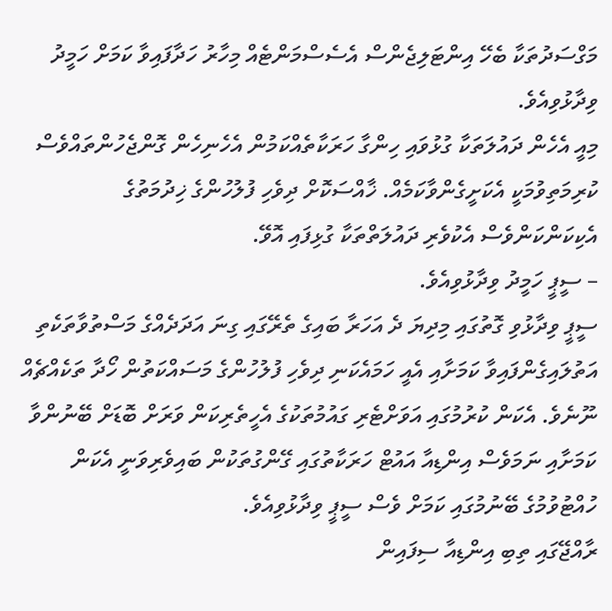މަގްސަދުތަކާ ބެހޭ އިންޓަލިޖެންސް އެސެސްމަންޓެއް މިހާރު ހަދާފައިވާ ކަމަށް ހަމީދު ވިދާޅުވިއެވެ.
މިއީ އެހެން ދައުލަތަކާ ގުޅުވައި ހިންގާ ހަރަކާތެއްކަމުން އެހެނިހެން ގޮންޖެހުންތައްވެސް ކުރިމަތިވުމަކީ އެކަށީގެންވާކަމެއް. ޚާއްސަކޮށް ދިވެހި ފުލުހުންގެ ޚިދުމަތުގެ އެކިކަންކަންވެސް އެކުވެރި ދައުލަތްތަކާ ގުޅިފައި އޮވޭ.
– ސީޕީ ހަމީދު ވިދާޅުވިއެވެ.
ސީޕީ ވިދާޅުވި ގޮތުގައި މިދިޔަ ދެ އަހަރާ ބައިގެ ތެރޭގައި ގިނަ އަދަދެއްގެ މަސްތުވާތަކެތި އަތުލައިގެންފައިވާ ކަމަށާއި އެއީ ހަމައެކަނި ދިވެހި ފުލުހުންގެ މަސައްކަތުން ހޯދާ ތަކެއްޗެއް ނޫނެވެ. އެކަން ކުރުމުގައި އަވަށްޓެރި ގައުމުތަކުގެ އެހީތެރިކަން ވަރަށް ބޮޑަށް ބޭނުންވާ ކަމަށާއި ނަމަވެސް އިންޑިއާ އައުޓް ހަރަކާތުގައި ގޭންގުތަކުން ބައިވެރިވަނީ އެކަން ހުއްޓުވުމުގެ ބޭނުމުގައި ކަމަށް ވެސް ސީޕީ ވިދާޅުވިއެވެ.
ރާއްޖޭގައި ތިބި އިންޑިއާ ސިފައިން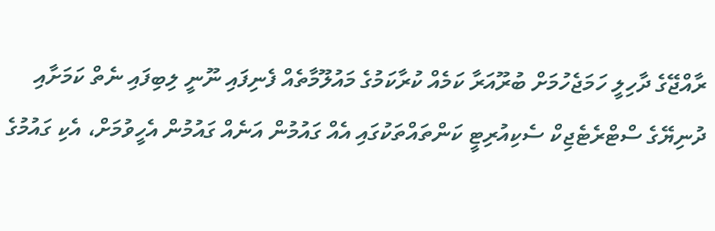ރާއްޖޭގެ ދާހިލީ ހަމަޖެހުމަށް ބުރޫއަރާ ކަމެއް ކުރާކަމުގެ މައުލޫމާތެއް ފެނިފައި ނޫނީ ލިބިފައި ނެތް ކަމަށާއި ދުނިޔޭގެ ސްޓްރެޓެޖިކް ސެކިއުރިޓީ ކަންތައްތަކުގައި އެއް ގައުމުން އަނެއް ގައުމުން އެހީވުމަށް، އެކި ގައުމުގެ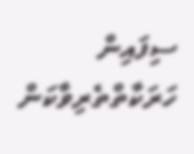ސިފައިން ހަރަކާތްތެރިވާކަން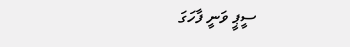ސީޕީ ވަނީ ފާހަގަ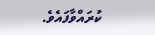ކުރައްވާފައެވެ.